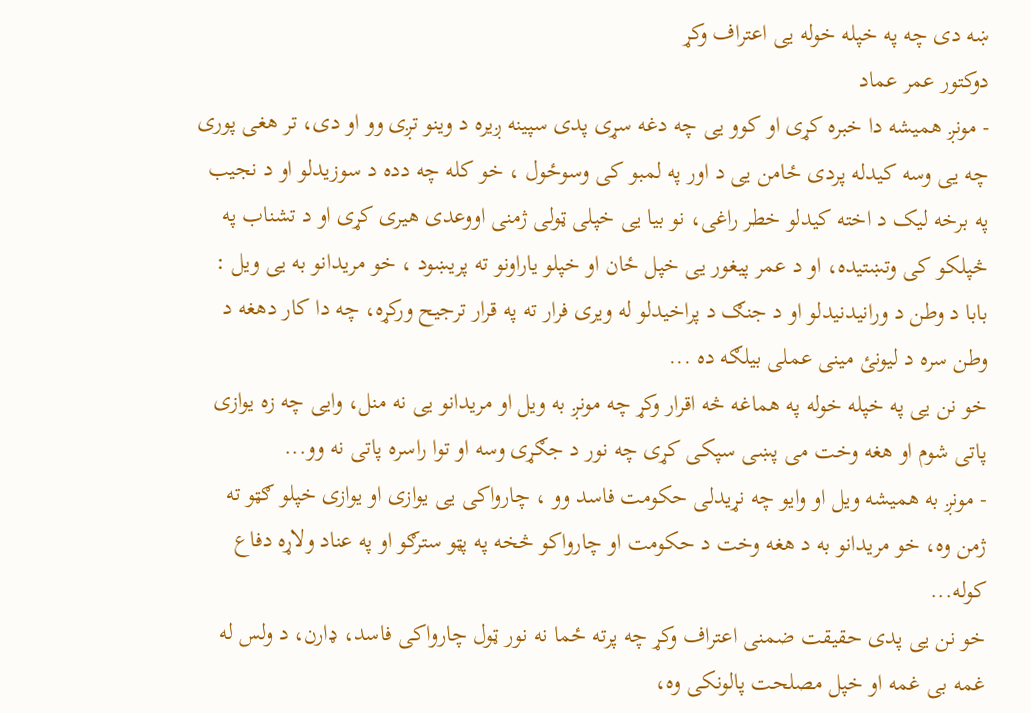ښه دی چه په خپله خوله یی اعتراف وکړ
دوکتور عمر عماد
- مونږ همیشه دا خبره کړی او کوو یی چه دغه سړی پدی سپینه ږیره د وینو تږی وو او دی، تر هغی پوری چه یی وسه کیدله پردی ځامن یی د اور په لمبو کی وسوځول ، خو کله چه دده د سوزیدلو او د نجیب په برخه لیک د اخته کیدلو خطر راغی، نو بیا یی خپلی ټولی ژمنی اووعدی هیری کړی او د تشناب په څپلکو کی وتښتیده، او د عمر پیغور یی خپل ځان او خپلو یاراونو ته پریښود ، خو مریدانو به یی ویل :
بابا د وطن د ورانیدنیدلو او د جنګ د پراخیدلو له ویری فرار ته په قرار ترجیح ورکړه، چه دا کار دهغه د وطن سره د لیونئ مینی عملی بیلګه ده ...
خو نن یی په خپله خوله په هماغه څه اقرار وکړ چه مونږ به ویل او مریدانو یی نه منل، وایی چه زه یوازی پاتی شوم او هغه وخت می پښی سپکی کړی چه نور د جګړی وسه او توا راسره پاتی نه وو...
- مونږ به همیشه ویل او وایو چه نړیدلی حکومت فاسد وو ، چارواکی یی یوازی او یوازی خپلو ګټو ته ژمن وه، خو مریدانو به د هغه وخت د حکومت او چارواکو څخه په پټو سترګو او په عناد ولاړه دفاع کوله...
خو نن یی پدی حقیقت ضمنی اعتراف وکړ چه پرته ځما نه نور ټول چارواکی فاسد، ډارن، د ولس له غمه بی غمه او خپل مصلحت پالونکی وه،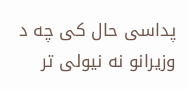پداسی حال کی چه د وزیرانو نه نیولی تر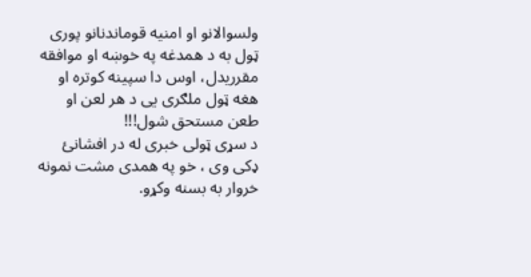ولسوالانو او امنیه قوماندنانو پوری ټول به د همدغه په خوښه او موافقه مقرریدل، اوس دا سپینه کوتره او هغه ټول ملګری یی د هر لعن او طعن مستحق شول!!!
د سړی ټولی خبری له در افشانئ ډکی وی ، خو په همدی مشت نمونه خروار به بسنه وکړو.